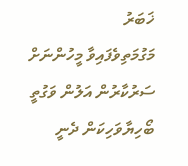ޚަބަރު
މަގުމަތިވެފައިވާ މީހުންނަށް ސަރުކާރުން އަލުން ވަގުތީ ބޯހިޔާވަހިކަން ދެނީ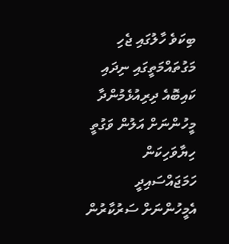ބިކަވެ ހާލުގައި ޖެހި މަގުތައްމަތީގައި ނިދައި ކައިބޮއެ ދިރިއުޅެމުންދާ މީހުންނަށް އަލުން ވަގުތީ ހިޔާވަހިކަން ހަމަޖައްސައިދީ އެމީހުންނަށް ސަރުކާރުން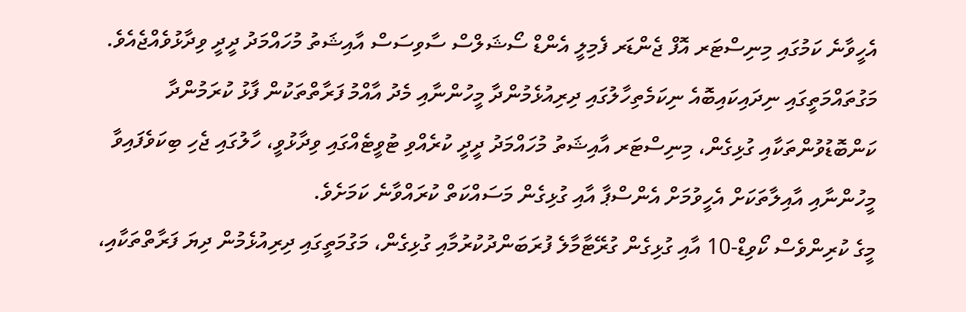އެހީވާނެ ކަމުގައި މިނިސްޓަރ އޮފް ޖެންޑަރ ފެމިލީ އެންޑް ސޯޝަލްސް ސާވިސަސް އާއިޝަތު މުހައްމަދު ދީދީ ވިދާޅުވެއްޖެއެވެ.
މަގުތައްމަތީގައި ނިދައިކައިބޮއެ ނިކަމެތިހާލުގައި ދިރިއުޅެމުންދާ މީހުންނާއި މެދު އާއްމު ފަރާތްތަކުން ފާޅު ކުރަމުންދާ ކަންބޮޑުވުންތަކާއި ގުޅިގެން، މިނިސްޓަރ އާއިޝަތު މުހައްމަދު ދީދީ ކުރެއްވި ޓުވީޓެއްގައި ވިދާޅުވީ، ހާލުގައި ޖެހި ބިކަވެފައިވާ މީހުންނާއި އާއިލާތަކަށް އެހީވުމަށް އެންސްޕާ އާއި ގުޅިގެން މަސައްކަތް ކުރައްވާނެ ކަމަށެވެ.
މީގެ ކުރިންވެސް ކޯވިޑް-10 އާއި ގުޅިގެން ގުރޭޓާމާލެ ފުރަބަންދުކުރުމާއި ގުޅިގެން، މަގުމަތީގައި ދިރިއުޅެމުން ދިޔަ ފަރާތްތަކާއި،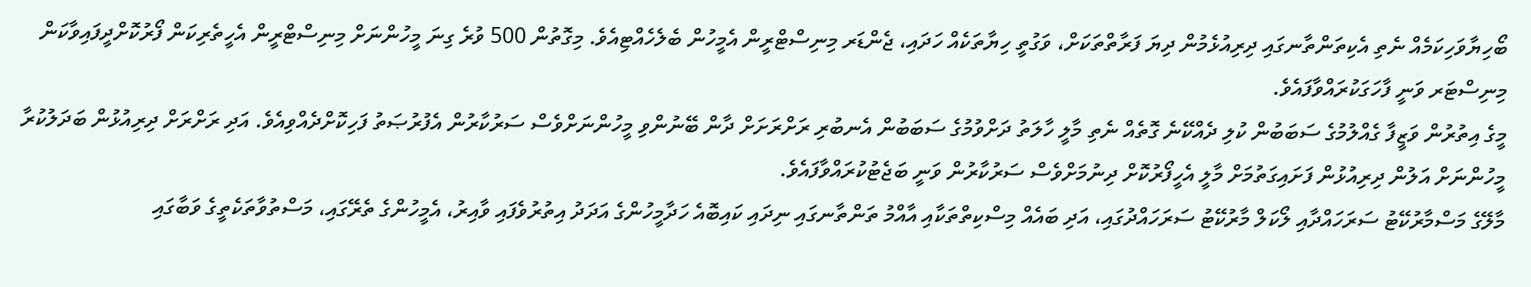ބޯހިޔާވަހިކަމެއް ނެތި އެކިތަންތާނގައި ދިރިއުޅެމުން ދިޔަ ފަރާތްތަކަށް، ވަގުތީ ހިޔާތަކެއް ހަދައި، ޖެންޑަރ މިނިސްޓްރީން އެމީހުން ބެލެހެއްޓިއެވެ. މިގޮތުން 500 ވުރެ ގިނަ މީހުންނަށް މިނިސްޓްރީން އެހީތެރިކަން ފޯރުކޮށްދީފައިވާކަން މިނިސްޓަރ ވަނީ ފާހަގަކުރައްވާފައެވެ.
މީގެ އިތުރުން ވަޒީފާ ގެއްލުމުގެ ސަބަބުން ކުލި ދެއްކޭނެ ގޮތެއް ނެތި މާލީ ހާލަތު ދަށްވުމުގެ ސަބަބުން އެނބުރި ރަށްރަށަށް ދާން ބޭނުންވި މީހުންނަށްވެސް ސަރުކާރުން އެފުރުޞަތު ފަހިކޮށްދެއްވިއެވެ. އަދި ރަށްރަށް ދިރިއުޅުން ބަދަލުކުރާ މީހުންނަށް އަލުން ދިރިއުޅުން ފަށައިގަތުމަށް މާލީ އެހީފޯރުކޮށް ދިނުމަށްވެސް ސަރުކާރުން ވަނީ ބަޖެޓުކުރައްވާފައެވެ.
މާލޭގެ މަސްމާރުކޭޓު ސަރަހައްދާއި ލޯކަލް މާރުކޭޓު ސަރަހައްދުގައި، އަދި ބައެއް މިސްކިތްތަކާއި އާއްމު ތަންތާނގައި ނިދައި ކައިބޮއެ ހަދާމީހުންގެ އަދަދު އިތުރުވެފައި ވާއިރު، އެމީހުންގެ ތެރޭގައި، މަސްތުވާތަކެތީގެ ވަބާގައި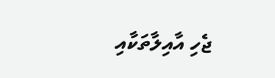ޖެހި އާއިލާތަކާއި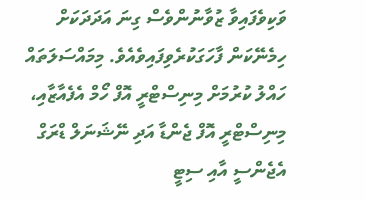ވަކިވެފައިވާ ޒުވާނުންވެސް ގިނަ އަދަދަކަށް ހިމެނޭކަން ފާހަގަކުރެވިފައިވެއެވެ. މިމައްސަލަތައް ހައްލު ކުރުމަށް މިނިސްޓްރީ އޮފް ހޯމް އެފެއާޒާއި، މިނިސްޓްރީ އޮފް ޖެންޑާ އަދި ނޭޝަނަލް ޑްރަގް އެޖެންސީ އާއި ސިޓީ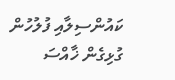ކައުންސިލާއި ފުލުހުން ގުޅިގެން ޚާއްސަ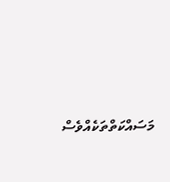މަސައްކަތްތަކެއްވެސް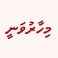މިހާރުވަނީ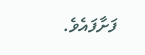ފަށާފައެވެ.